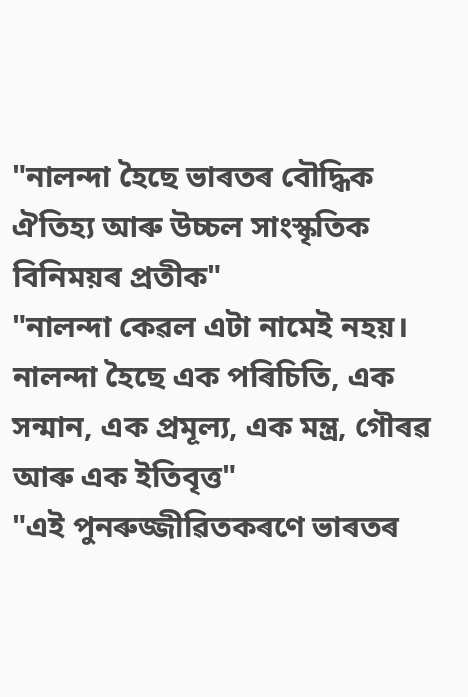"নালন্দা হৈছে ভাৰতৰ বৌদ্ধিক ঐতিহ্য আৰু উচ্চল সাংস্কৃতিক বিনিময়ৰ প্ৰতীক"
"নালন্দা কেৱল এটা নামেই নহয়। নালন্দা হৈছে এক পৰিচিতি, এক সন্মান, এক প্ৰমূল্য, এক মন্ত্ৰ, গৌৰৱ আৰু এক ইতিবৃত্ত"
"এই পুনৰুজ্জীৱিতকৰণে ভাৰতৰ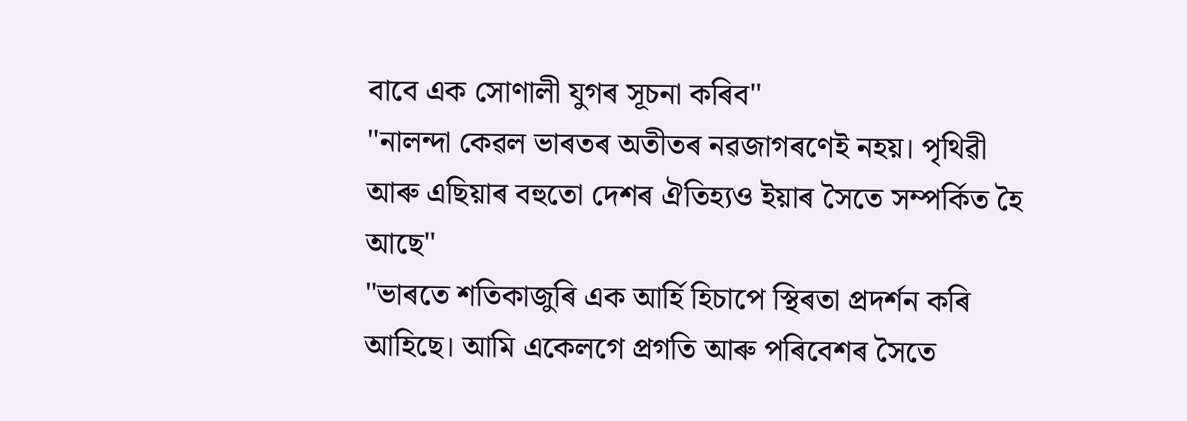বাবে এক সোণালী যুগৰ সূচনা কৰিব"
"নালন্দা কেৱল ভাৰতৰ অতীতৰ নৱজাগৰণেই নহয়। পৃথিৱী আৰু এছিয়াৰ বহুতো দেশৰ ঐতিহ্যও ইয়াৰ সৈতে সম্পৰ্কিত হৈ আছে"
"ভাৰতে শতিকাজুৰি এক আৰ্হি হিচাপে স্থিৰতা প্ৰদৰ্শন কৰি আহিছে। আমি একেলগে প্ৰগতি আৰু পৰিবেশৰ সৈতে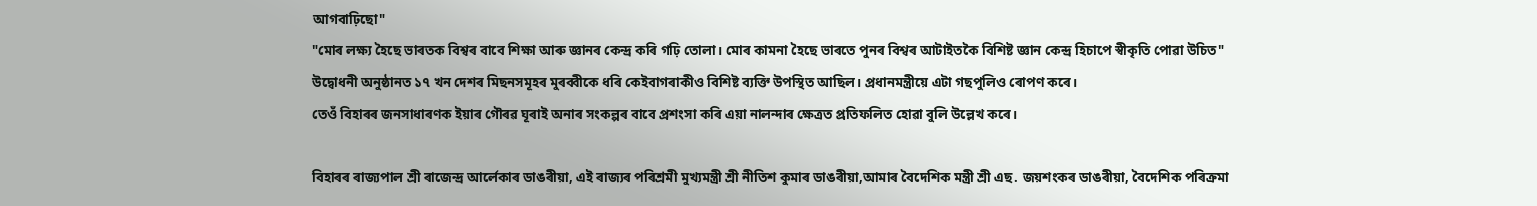আগবাঢ়িছো"
"মোৰ লক্ষ্য হৈছে ভাৰতক বিশ্বৰ বাবে শিক্ষা আৰু জ্ঞানৰ কেন্দ্ৰ কৰি গঢ়ি তোলা। মোৰ কামনা হৈছে ভাৰতে পুনৰ বিশ্বৰ আটাইতকৈ বিশিষ্ট জ্ঞান কেন্দ্ৰ হিচাপে স্বীকৃতি পোৱা উচিত"
উদ্বোধনী অনুষ্ঠানত ১৭ খন দেশৰ মিছনসমূহৰ মুৰব্বীকে ধৰি কেইবাগৰাকীও বিশিষ্ট ব্যক্তি উপস্থিত আছিল। প্ৰধানমন্ত্ৰীয়ে এটা গছপুলিও ৰোপণ কৰে।
তেওঁ বিহাৰৰ জনসাধাৰণক ইয়াৰ গৌৰৱ ঘূৰাই অনাৰ সংকল্পৰ বাবে প্ৰশংসা কৰি এয়া নালন্দাৰ ক্ষেত্ৰত প্ৰতিফলিত হোৱা বুলি উল্লেখ কৰে।

বিহাৰৰ ৰাজ্যপাল শ্ৰী ৰাজেন্দ্ৰ আৰ্লেকাৰ ডাঙৰীয়া, এই ৰাজ্যৰ পৰিশ্ৰমী মুখ্যমন্ত্ৰী শ্ৰী নীতিশ কুমাৰ ডাঙৰীয়া,আমাৰ বৈদেশিক মন্ত্ৰী শ্ৰী এছ. জয়শংকৰ ডাঙৰীয়া, বৈদেশিক পৰিক্ৰমা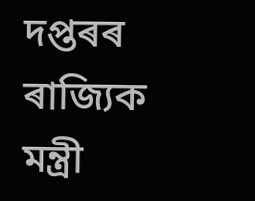দপ্তৰৰ ৰাজ্যিক মন্ত্ৰী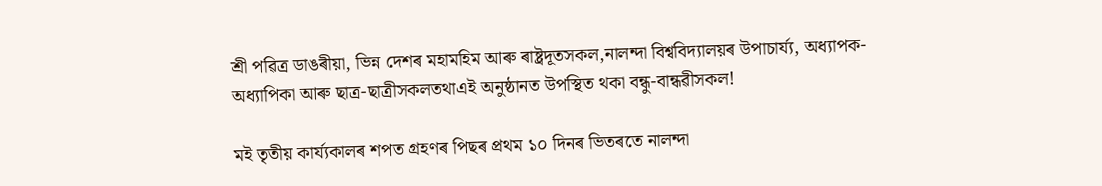শ্ৰী পৱিত্ৰ ডাঙৰীয়া, ভিন্ন দেশৰ মহামহিম আৰু ৰাষ্ট্ৰদূতসকল,নালন্দা বিশ্ববিদ্যালয়ৰ উপাচাৰ্য্য, অধ্যাপক-অধ্যাপিকা আৰু ছাত্ৰ-ছাত্ৰীসকলতথাএই অনুষ্ঠানত উপস্থিত থকা বন্ধু-বান্ধৱীসকল!

মই তৃতীয় কাৰ্য্যকালৰ শপত গ্ৰহণৰ পিছৰ প্ৰথম ১০ দিনৰ ভিতৰতে নালন্দা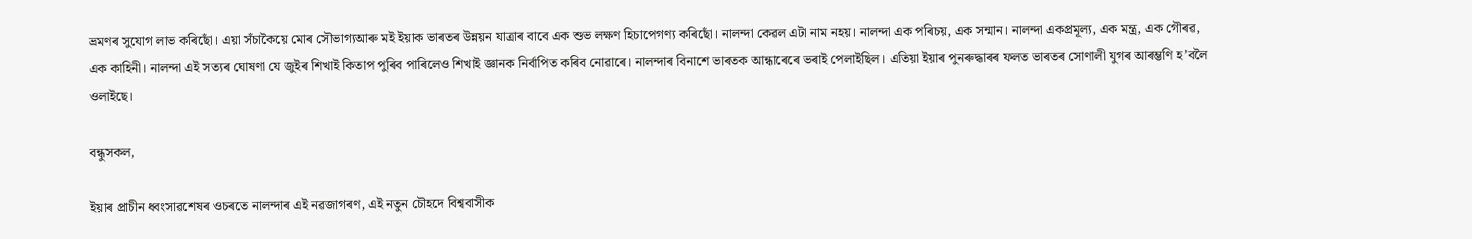ভ্ৰমণৰ সুযোগ লাভ কৰিছোঁ। এয়া সঁচাকৈয়ে মোৰ সৌভাগ্যআৰু মই ইয়াক ভাৰতৰ উন্নয়ন যাত্ৰাৰ বাবে এক শুভ লক্ষণ হিচাপেগণ্য কৰিছোঁ। নালন্দা কেৱল এটা নাম নহয়। নালন্দা এক পৰিচয়, এক সন্মান। নালন্দা একপ্ৰমূল্য, এক মন্ত্ৰ, এক গৌৰৱ, এক কাহিনী। নালন্দা এই সত্যৰ ঘোষণা যে জুইৰ শিখাই কিতাপ পুৰিব পাৰিলেও শিখাই জ্ঞানক নিৰ্বাপিত কৰিব নোৱাৰে। নালন্দাৰ বিনাশে ভাৰতক আন্ধাৰেৰে ভৰাই পেলাইছিল। এতিয়া ইয়াৰ পুনৰুদ্ধাৰৰ ফলত ভাৰতৰ সোণালী যুগৰ আৰম্ভণি হ’বলৈ ওলাইছে।

বন্ধুসকল,

ইয়াৰ প্ৰাচীন ধ্বংসাৱশেষৰ ওচৰতে নালন্দাৰ এই নৱজাগৰণ, এই নতুন চৌহদে বিশ্ববাসীক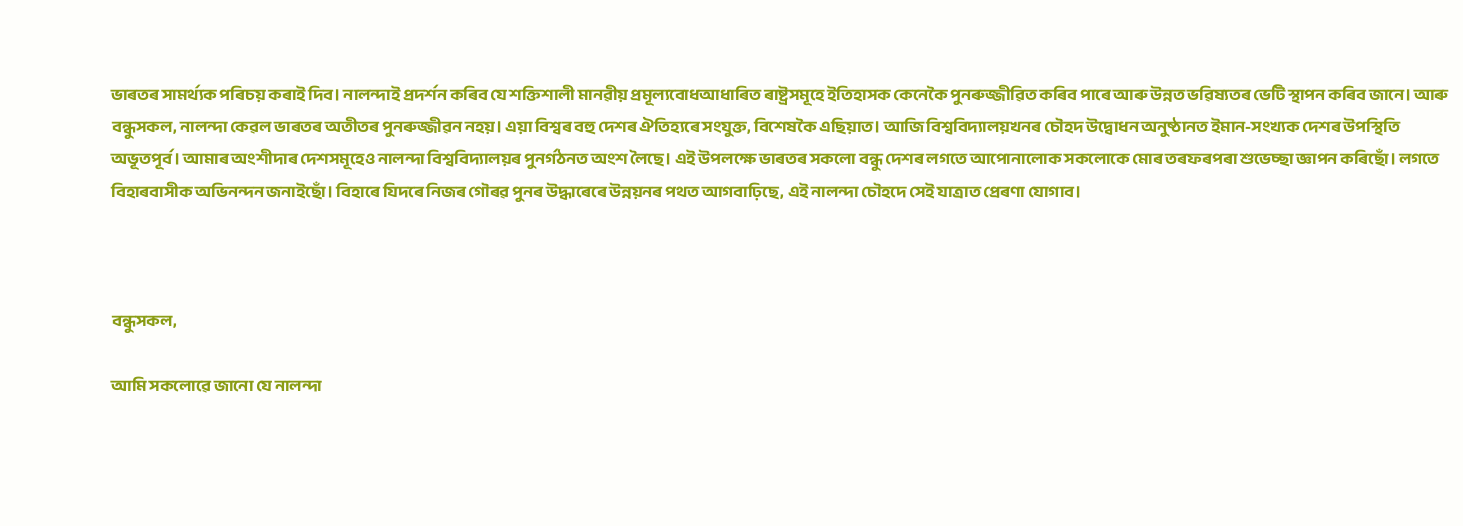ভাৰতৰ সামৰ্থ্যক পৰিচয় কৰাই দিব। নালন্দাই প্ৰদৰ্শন কৰিব যে শক্তিশালী মানৱীয় প্ৰমূল্যবোধআধাৰিত ৰাষ্ট্ৰসমূহে ইতিহাসক কেনেকৈ পুনৰুজ্জীৱিত কৰিব পাৰে আৰু উন্নত ভৱিষ্যতৰ ভেটি স্থাপন কৰিব জানে। আৰু বন্ধুসকল, নালন্দা কেৱল ভাৰতৰ অতীতৰ পুনৰুজ্জীৱন নহয়। এয়া বিশ্বৰ বহু দেশৰ ঐতিহ্যৰে সংযুক্ত, বিশেষকৈ এছিয়াত। আজি বিশ্ববিদ্যালয়খনৰ চৌহদ উদ্বোধন অনুষ্ঠানত ইমান-সংখ্যক দেশৰ উপস্থিতি অভূতপূৰ্ব। আমাৰ অংশীদাৰ দেশসমূহেও নালন্দা বিশ্ববিদ্যালয়ৰ পুনৰ্গঠনত অংশ লৈছে। এই উপলক্ষে ভাৰতৰ সকলো বন্ধু দেশৰ লগতে আপোনালোক সকলোকে মোৰ তৰফৰপৰা শুভেচ্ছা জ্ঞাপন কৰিছোঁ। লগতে বিহাৰবাসীক অভিনন্দন জনাইছোঁ। বিহাৰে যিদৰে নিজৰ গৌৰৱ পুনৰ উদ্ধাৰেৰে উন্নয়নৰ পথত আগবাঢ়িছে, এই নালন্দা চৌহদে সেই যাত্ৰাত প্ৰেৰণা যোগাব।



বন্ধুসকল,

আমি সকলোৱে জানো যে নালন্দা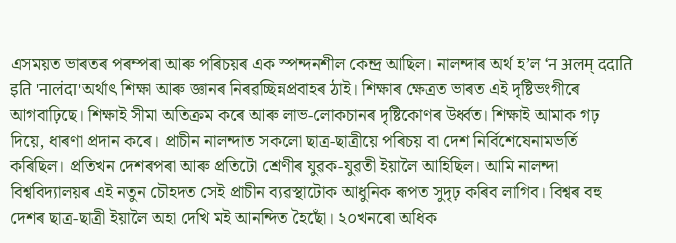এসময়ত ভাৰতৰ পৰম্পৰা আৰু পৰিচয়ৰ এক স্পন্দনশীল কেন্দ্ৰ আছিল। নালন্দাৰ অৰ্থ হ’ল ‘न अलम् ददाति इति 'नालंदा'অৰ্থাৎ শিক্ষা আৰু জ্ঞানৰ নিৰৱচ্ছিন্নপ্ৰবাহৰ ঠাই। শিক্ষাৰ ক্ষেত্ৰত ভাৰত এই দৃষ্টিভংগীৰে আগবাঢ়িছে। শিক্ষাই সীমা অতিক্ৰম কৰে আৰু লাভ-লোকচানৰ দৃষ্টিকোণৰ উৰ্ধ্বত। শিক্ষাই আমাক গঢ় দিয়ে, ধাৰণা প্ৰদান কৰে। প্ৰাচীন নালন্দাত সকলো ছাত্ৰ-ছাত্ৰীয়ে পৰিচয় বা দেশ নিৰ্বিশেষেনামভৰ্তি কৰিছিল। প্ৰতিখন দেশৰপৰা আৰু প্ৰতিটো শ্ৰেণীৰ যুৱক-যুৱতী ইয়ালৈ আহিছিল। আমি নালন্দা বিশ্ববিদ্যালয়ৰ এই নতুন চৌহদত সেই প্ৰাচীন ব্যৱস্থাটোক আধুনিক ৰূপত সুদৃঢ় কৰিব লাগিব। বিশ্বৰ বহু দেশৰ ছাত্ৰ-ছাত্ৰী ইয়ালৈ অহা দেখি মই আনন্দিত হৈছোঁ। ২০খনৰো অধিক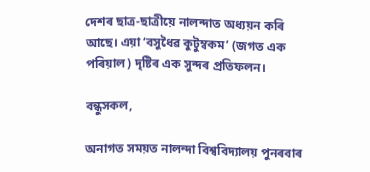দেশৰ ছাত্ৰ-ছাত্ৰীয়ে নালন্দাত অধ্যয়ন কৰি আছে। এয়া ‘বসুধৈৱ কুটুম্বকম’ (জগত এক পৰিয়াল) দৃষ্টিৰ এক সুন্দৰ প্ৰতিফলন।

বন্ধুসকল,

অনাগত সময়ত নালন্দা বিশ্ববিদ্যালয় পুনৰবাৰ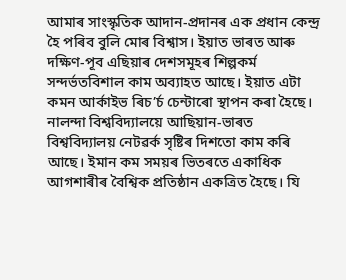আমাৰ সাংস্কৃতিক আদান-প্ৰদানৰ এক প্ৰধান কেন্দ্ৰ হৈ পৰিব বুলি মোৰ বিশ্বাস। ইয়াত ভাৰত আৰু দক্ষিণ-পূব এছিয়াৰ দেশসমূহৰ শিল্পকৰ্ম সন্দৰ্ভতবিশাল কাম অব্যাহত আছে। ইয়াত এটা কমন আৰ্কাইভ ৰিচ’ৰ্চ চেন্টাৰো স্থাপন কৰা হৈছে। নালন্দা বিশ্ববিদ্যালয়ে আছিয়ান-ভাৰত বিশ্ববিদ্যালয় নেটৱৰ্ক সৃষ্টিৰ দিশতো কাম কৰি আছে। ইমান কম সময়ৰ ভিতৰতে একাধিক আগশাৰীৰ বৈশ্বিক প্ৰতিষ্ঠান একত্ৰিত হৈছে। যি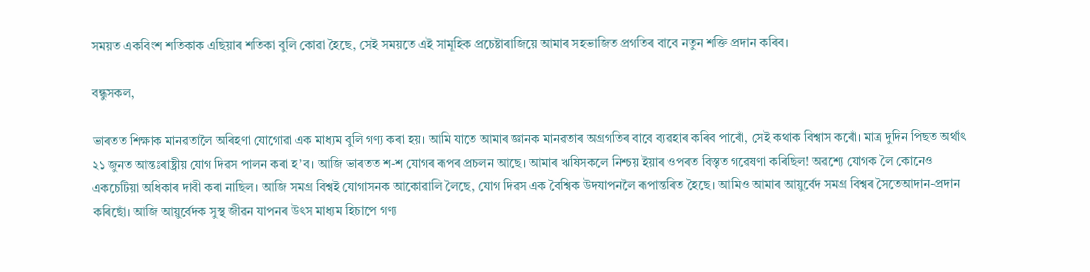সময়ত একবিংশ শতিকাক এছিয়াৰ শতিকা বুলি কোৱা হৈছে, সেই সময়তে এই সামূহিক প্ৰচেষ্টাৰাজিয়ে আমাৰ সহভাজিত প্ৰগতিৰ বাবে নতুন শক্তি প্ৰদান কৰিব।

বন্ধুসকল,

ভাৰতত শিক্ষাক মানৱতালৈ অৰিহণা যোগোৱা এক মাধ্যম বুলি গণ্য কৰা হয়। আমি যাতে আমাৰ জ্ঞানক মানৱতাৰ অগ্ৰগতিৰ বাবে ব্যৱহাৰ কৰিব পাৰোঁ, সেই কথাক বিশ্বাস কৰোঁ। মাত্ৰ দুদিন পিছত অৰ্থাৎ ২১ জুনত আন্তঃৰাষ্ট্ৰীয় যোগ দিৱস পালন কৰা হ’ব। আজি ভাৰতত শ-শ যোগৰ ৰূপৰ প্ৰচলন আছে। আমাৰ ঋষিসকলে নিশ্চয় ইয়াৰ ওপৰত বিস্তৃত গৱেষণা কৰিছিল! অৱশ্যে যোগক লৈ কোনেও একচেটিয়া অধিকাৰ দাবী কৰা নাছিল। আজি সমগ্ৰ বিশ্বই যোগাসনক আকোৱালি লৈছে, যোগ দিৱস এক বৈশ্বিক উদযাপনলৈ ৰূপান্তৰিত হৈছে। আমিও আমাৰ আয়ুৰ্বেদ সমগ্ৰ বিশ্বৰ সৈতেআদান-প্ৰদান কৰিছোঁ। আজি আয়ুৰ্বেদক সুস্থ জীৱন যাপনৰ উৎস মাধ্যম হিচাপে গণ্য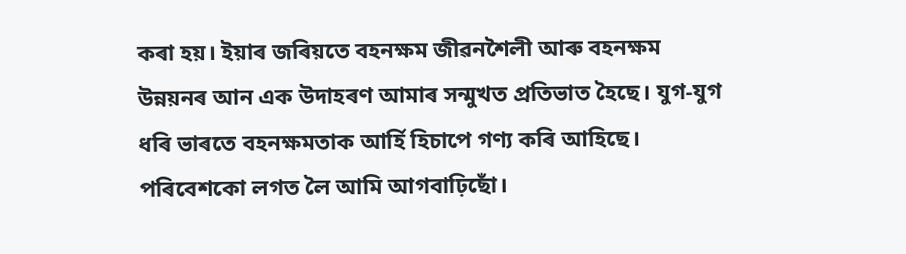কৰা হয়। ইয়াৰ জৰিয়তে বহনক্ষম জীৱনশৈলী আৰু বহনক্ষম উন্নয়নৰ আন এক উদাহৰণ আমাৰ সন্মুখত প্ৰতিভাত হৈছে। যুগ-যুগ ধৰি ভাৰতে বহনক্ষমতাক আৰ্হি হিচাপে গণ্য কৰি আহিছে। পৰিবেশকো লগত লৈ আমি আগবাঢ়িছোঁ।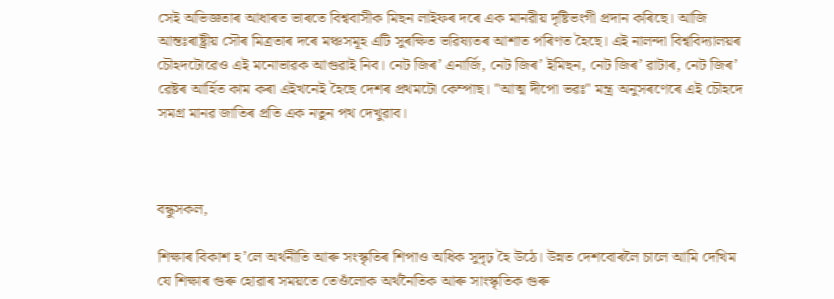সেই অভিজ্ঞতাৰ আধাৰত ভাৰতে বিশ্ববাসীক মিছন লাইফৰ দৰে এক মানৱীয় দৃষ্টিভংগী প্ৰদান কৰিছে। আজি আন্তঃৰাষ্ট্ৰীয় সৌৰ মিত্ৰতাৰ দৰে মঞ্চসমূহ এটি সুৰক্ষিত ভৱিষ্যতৰ আশাত পৰিণত হৈছে। এই নালন্দা বিশ্ববিদ্যালয়ৰ চৌহদটোৱেও এই মনোভাৱক আগুৱাই নিব। নেট জিৰ’ এনাৰ্জি, নেট জিৰ’ ইমিছন, নেট জিৰ’ ৱাটাৰ, নেট জিৰ’ ৱেষ্টৰ আৰ্হিত কাম কৰা এইখনেই হৈছে দেশৰ প্ৰথমটো কেম্পাছ। "আত্ম দীপো ভৱঃ" মন্ত্ৰ অনুসৰণেৰে এই চৌহদে সমগ্ৰ মানৱ জাতিৰ প্ৰতি এক নতুন পথ দেখুৱাব।



বন্ধুসকল,

শিক্ষাৰ বিকাশ হ’লে অৰ্থনীতি আৰু সংস্কৃতিৰ শিপাও অধিক সুদৃঢ় হৈ উঠে। উন্নত দেশবোৰলৈ চালে আমি দেখিম যে শিক্ষাৰ গুৰু হোৱাৰ সময়তে তেওঁলোক অৰ্থনৈতিক আৰু সাংস্কৃতিক গুৰু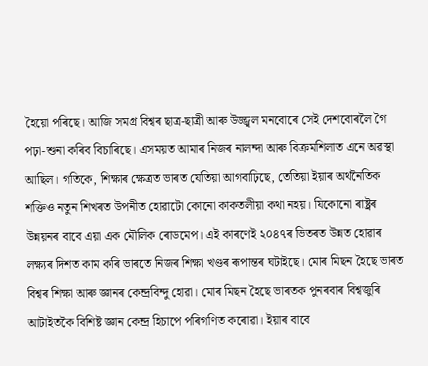হৈয়ো পৰিছে। আজি সমগ্ৰ বিশ্বৰ ছাত্ৰ-ছাত্ৰী আৰু উজ্জ্বল মনবোৰে সেই দেশবোৰলৈ গৈ পঢ়া-শুনা কৰিব বিচাৰিছে। এসময়ত আমাৰ নিজৰ নালন্দা আৰু বিক্ৰমশিলাত এনে অৱস্থা আছিল। গতিকে, শিক্ষাৰ ক্ষেত্ৰত ভাৰত যেতিয়া আগবাঢ়িছে, তেতিয়া ইয়াৰ অৰ্থনৈতিক শক্তিও নতুন শিখৰত উপনীত হোৱাটো কোনো কাকতলীয়া কথা নহয়। যিকোনো ৰাষ্ট্ৰৰ উন্নয়নৰ বাবে এয়া এক মৌলিক ৰোডমেপ। এই কাৰণেই ২০৪৭ৰ ভিতৰত উন্নত হোৱাৰ লক্ষ্যৰ দিশত কাম কৰি ভাৰতে নিজৰ শিক্ষা খণ্ডৰ ৰূপান্তৰ ঘটাইছে। মোৰ মিছন হৈছে ভাৰত বিশ্বৰ শিক্ষা আৰু জ্ঞানৰ কেন্দ্ৰবিন্দু হোৱা। মোৰ মিছন হৈছে ভাৰতক পুনৰবাৰ বিশ্বজুৰি আটাইতকৈ বিশিষ্ট জ্ঞান কেন্দ্ৰ হিচাপে পৰিগণিত কৰোৱা। ইয়াৰ বাবে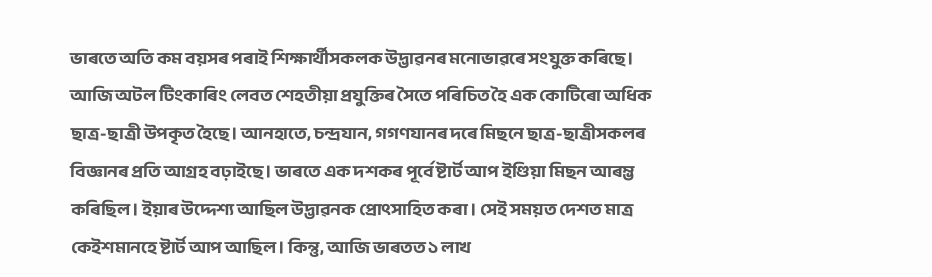ভাৰতে অতি কম বয়সৰ পৰাই শিক্ষাৰ্থীসকলক উদ্ভাৱনৰ মনোভাৱৰে সংযুক্ত কৰিছে। আজি অটল টিংকাৰিং লেবত শেহতীয়া প্ৰযুক্তিৰ সৈতে পৰিচিত হৈ এক কোটিৰো অধিক ছাত্ৰ-ছাত্ৰী উপকৃত হৈছে। আনহাতে, চন্দ্ৰযান, গগণযানৰ দৰে মিছনে ছাত্ৰ-ছাত্ৰীসকলৰ বিজ্ঞানৰ প্ৰতি আগ্ৰহ বঢ়াইছে। ভাৰতে এক দশকৰ পূৰ্বে ষ্টাৰ্ট আপ ইণ্ডিয়া মিছন আৰম্ভ কৰিছিল। ইয়াৰ উদ্দেশ্য আছিল উদ্ভাৱনক প্ৰোৎসাহিত কৰা। সেই সময়ত দেশত মাত্ৰ কেইশমানহে ষ্টাৰ্ট আপ আছিল। কিন্তু, আজি ভাৰতত ১ লাখ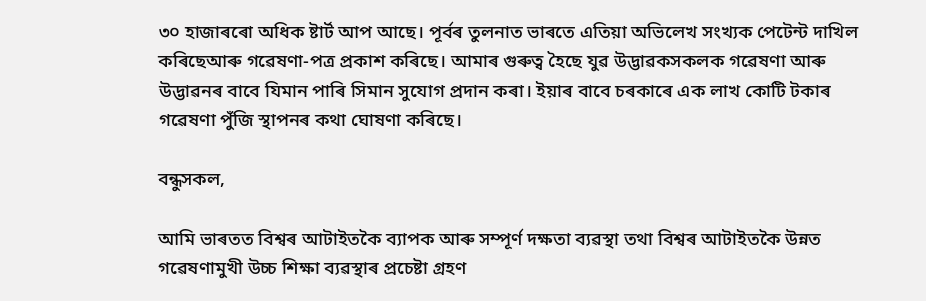৩০ হাজাৰৰো অধিক ষ্টাৰ্ট আপ আছে। পূৰ্বৰ তুলনাত ভাৰতে এতিয়া অভিলেখ সংখ্যক পেটেন্ট দাখিল কৰিছেআৰু গৱেষণা-পত্ৰ প্ৰকাশ কৰিছে। আমাৰ গুৰুত্ব হৈছে যুৱ উদ্ভাৱকসকলক গৱেষণা আৰু উদ্ভাৱনৰ বাবে যিমান পাৰি সিমান সুযোগ প্ৰদান কৰা। ইয়াৰ বাবে চৰকাৰে এক লাখ কোটি টকাৰ গৱেষণা পুঁজি স্থাপনৰ কথা ঘোষণা কৰিছে।

বন্ধুসকল,

আমি ভাৰতত বিশ্বৰ আটাইতকৈ ব্যাপক আৰু সম্পূৰ্ণ দক্ষতা ব্যৱস্থা তথা বিশ্বৰ আটাইতকৈ উন্নত গৱেষণামুখী উচ্চ শিক্ষা ব্যৱস্থাৰ প্ৰচেষ্টা গ্ৰহণ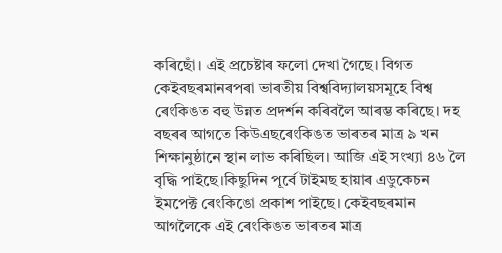কৰিছোঁ। এই প্ৰচেষ্টাৰ ফলো দেখা গৈছে। বিগত কেইবছৰমানৰপৰা ভাৰতীয় বিশ্ববিদ্যালয়সমূহে বিশ্ব ৰেংকিঙত বহু উন্নত প্ৰদৰ্শন কৰিবলৈ আৰম্ভ কৰিছে। দহ বছৰৰ আগতে কিউএছৰেংকিঙত ভাৰতৰ মাত্ৰ ৯ খন শিক্ষানুষ্ঠানে স্থান লাভ কৰিছিল। আজি এই সংখ্যা ৪৬ লৈ বৃদ্ধি পাইছে।কিছুদিন পূৰ্বে টাইমছ হায়াৰ এডুকেচন ইমপেক্ট ৰেংকিঙো প্ৰকাশ পাইছে। কেইবছৰমান আগলৈকে এই ৰেংকিঙত ভাৰতৰ মাত্ৰ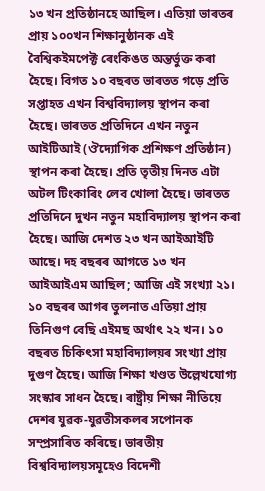১৩ খন প্ৰতিষ্ঠানহে আছিল। এতিয়া ভাৰতৰ প্ৰায় ১০০খন শিক্ষানুষ্ঠানক এই বৈশ্বিকইমপেক্ট ৰেংকিঙত অন্তৰ্ভুক্ত কৰা হৈছে। বিগত ১০ বছৰত ভাৰতত গড়ে প্ৰতি সপ্তাহত এখন বিশ্ববিদ্যালয় স্থাপন কৰা হৈছে। ভাৰতত প্ৰতিদিনে এখন নতুন আইটিআই (ঔদ্যোগিক প্ৰশিক্ষণ প্ৰতিষ্ঠান) স্থাপন কৰা হৈছে। প্ৰতি তৃতীয় দিনত এটা অটল টিংকাৰিং লেব খোলা হৈছে। ভাৰতত প্ৰতিদিনে দুখন নতুন মহাবিদ্যালয় স্থাপন কৰা হৈছে। আজি দেশত ২৩ খন আইআইটি আছে। দহ বছৰৰ আগতে ১৩ খন আইআইএম আছিল; আজি এই সংখ্যা ২১। ১০ বছৰৰ আগৰ তুলনাত এতিয়া প্ৰায় তিনিগুণ বেছি এইমছ অৰ্থাৎ ২২ খন। ১০ বছৰত চিকিৎসা মহাবিদ্যালয়ৰ সংখ্যা প্ৰায় দুগুণ হৈছে। আজি শিক্ষা খণ্ডত উল্লেখযোগ্য সংস্কাৰ সাধন হৈছে। ৰাষ্ট্ৰীয় শিক্ষা নীতিয়ে দেশৰ যুৱক-যুৱতীসকলৰ সপোনক সম্প্ৰসাৰিত কৰিছে। ভাৰতীয় বিশ্ববিদ্যালয়সমূহেও বিদেশী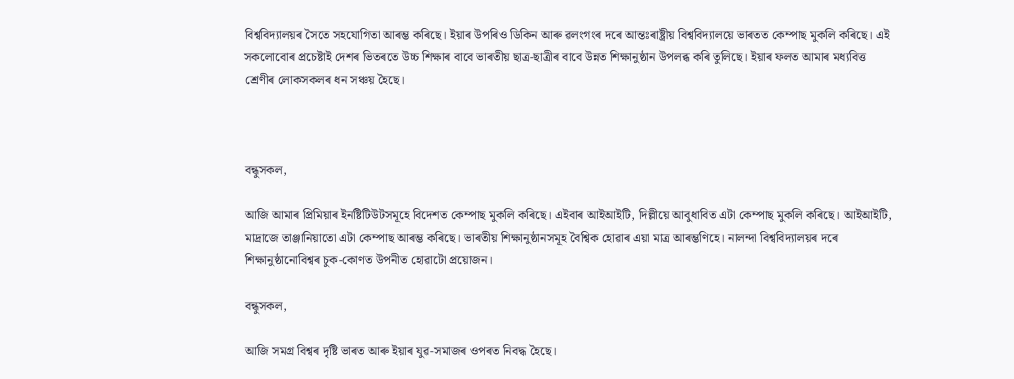বিশ্ববিদ্যালয়ৰ সৈতে সহযোগিতা আৰম্ভ কৰিছে। ইয়াৰ উপৰিও ডিকিন আৰু ৱলংগংৰ দৰে আন্তঃৰাষ্ট্ৰীয় বিশ্ববিদ্যালয়ে ভাৰতত কেম্পাছ মুকলি কৰিছে। এই সকলোবোৰ প্ৰচেষ্টাই দেশৰ ভিতৰতে উচ্চ শিক্ষাৰ বাবে ভাৰতীয় ছাত্ৰ-ছাত্ৰীৰ বাবে উন্নত শিক্ষানুষ্ঠান উপলব্ধ কৰি তুলিছে। ইয়াৰ ফলত আমাৰ মধ্যবিত্ত শ্ৰেণীৰ লোকসকলৰ ধন সঞ্চয় হৈছে।



বন্ধুসকল,

আজি আমাৰ প্ৰিমিয়াৰ ইনষ্টিটিউটসমূহে বিদেশত কেম্পাছ মুকলি কৰিছে। এইবাৰ আইআইটি, দিল্লীয়ে আবুধাবিত এটা কেম্পাছ মুকলি কৰিছে। আইআইটি, মাদ্ৰাজে তাঞ্জানিয়াতো এটা কেম্পাছ আৰম্ভ কৰিছে। ভাৰতীয় শিক্ষানুষ্ঠানসমূহ বৈশ্বিক হোৱাৰ এয়া মাত্ৰ আৰম্ভণিহে। নালন্দা বিশ্ববিদ্যালয়ৰ দৰে শিক্ষানুষ্ঠানোবিশ্বৰ চুক-কোণত উপনীত হোৱাটো প্ৰয়োজন।

বন্ধুসকল,

আজি সমগ্ৰ বিশ্বৰ দৃষ্টি ভাৰত আৰু ইয়াৰ যুৱ-সমাজৰ ওপৰত নিবদ্ধ হৈছে।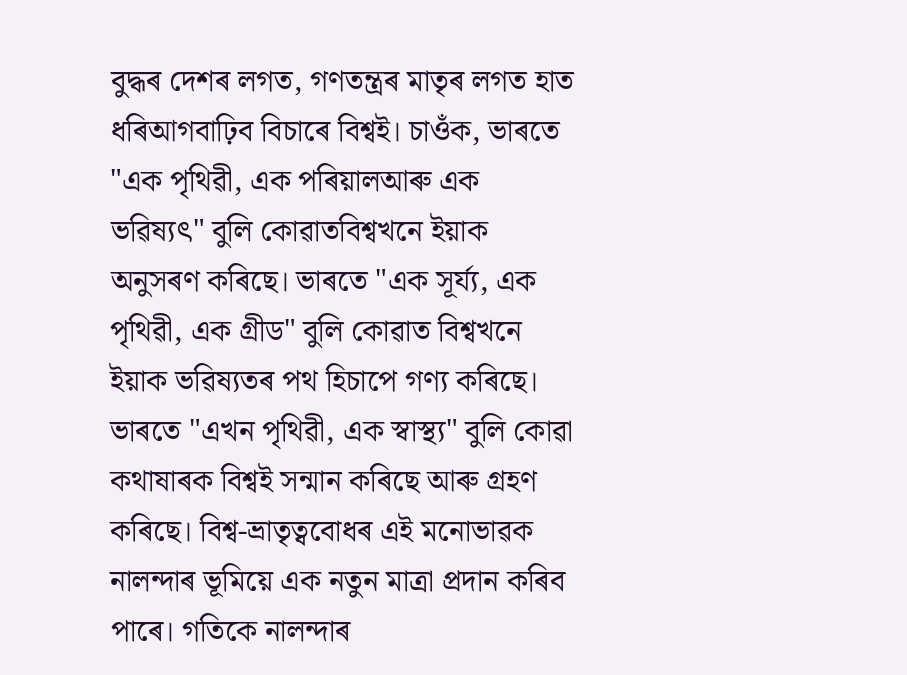বুদ্ধৰ দেশৰ লগত, গণতন্ত্ৰৰ মাতৃৰ লগত হাত ধৰিআগবাঢ়িব বিচাৰে বিশ্বই। চাওঁক, ভাৰতে "এক পৃথিৱী, এক পৰিয়ালআৰু এক ভৱিষ্যৎ" বুলি কোৱাতবিশ্বখনে ইয়াক অনুসৰণ কৰিছে। ভাৰতে "এক সূৰ্য্য, এক পৃথিৱী, এক গ্ৰীড" বুলি কোৱাত বিশ্বখনে ইয়াক ভৱিষ্যতৰ পথ হিচাপে গণ্য কৰিছে। ভাৰতে "এখন পৃথিৱী, এক স্বাস্থ্য" বুলি কোৱা কথাষাৰক বিশ্বই সন্মান কৰিছে আৰু গ্ৰহণ কৰিছে। বিশ্ব-ভ্ৰাতৃত্ববোধৰ এই মনোভাৱক নালন্দাৰ ভূমিয়ে এক নতুন মাত্ৰা প্ৰদান কৰিব পাৰে। গতিকে নালন্দাৰ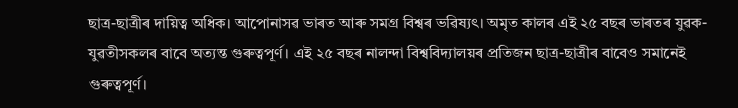ছাত্ৰ-ছাত্ৰীৰ দায়িত্ব অধিক। আপোনাসৱ ভাৰত আৰু সমগ্ৰ বিশ্বৰ ভৱিষ্যৎ। অমৃত কালৰ এই ২৫ বছৰ ভাৰতৰ যুৱক-যুৱতীসকলৰ বাবে অত্যন্ত গুৰুত্বপূৰ্ণ। এই ২৫ বছৰ নালন্দা বিশ্ববিদ্যালয়ৰ প্ৰতিজন ছাত্ৰ-ছাত্ৰীৰ বাবেও সমানেই গুৰুত্বপূৰ্ণ।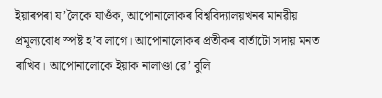ইয়াৰপৰা য’লৈকে যাওঁক, আপোনালোকৰ বিশ্ববিদ্যালয়খনৰ মানৱীয় প্ৰমূল্যবোধ স্পষ্ট হ’ব লাগে। আপোনালোকৰ প্ৰতীকৰ বাৰ্তাটো সদায় মনত ৰাখিব। আপোনালোকে ইয়াক নালাণ্ডা ৱে’ বুলি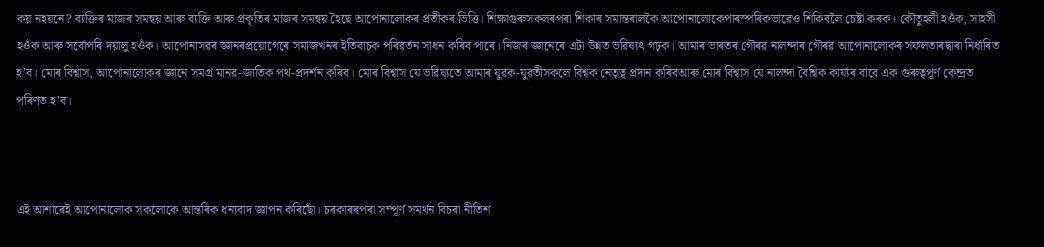কয় নহয়নে? ব্যক্তিৰ মাজৰ সমন্বয় আৰু ব্যক্তি আৰু প্ৰকৃতিৰ মাজৰ সমন্বয় হৈছে আপোনালোকৰ প্ৰতীকৰ ভিত্তি। শিক্ষাগুৰুসকলৰপৰা শিকাৰ সমান্তৰালকৈ আপোনালোকেপাৰস্পৰিকভাৱেও শিকিবলৈ চেষ্টা কৰক। কৌতুহলী হওঁক, সাহসী হওঁক আৰু সৰ্বোপৰি দয়ালু হওঁক। আপোনাসৱৰ জ্ঞানৰপ্ৰয়োগেৰে সমাজখনৰ ইতিবাচক পৰিৱৰ্তন সাধন কৰিব পাৰে। নিজৰ জ্ঞানেৰে এটা উন্নত ভৱিষ্যৎ গঢ়ক। আমাৰ ভাৰতৰ গৌৰৱ নালন্দাৰ গৌৰৱ আপোনালোকৰ সফলতাৰদ্বাৰা নিৰ্ধাৰিত হ’ব। মোৰ বিশ্বাস, আপোনালোকৰ জ্ঞানে সমগ্ৰ মানৱ-জাতিক পথ-প্ৰদৰ্শন কৰিব। মোৰ বিশ্বাস যে ভৱিষ্যতে আমাৰ যুৱক-যুৱতীসকলে বিশ্বক নেতৃত্ব প্ৰদান কৰিবআৰু মোৰ বিশ্বাস যে নালন্দা বৈশ্বিক কাৰ্য্যৰ বাবে এক গুৰুত্বপূৰ্ণ কেন্দ্ৰত পৰিণত হ’ব।



এই আশাৰেই আপোনালোক সকলোকে আন্তৰিক ধন্যবাদ জ্ঞাপন কৰিছোঁ। চৰকাৰৰপৰা সম্পূৰ্ণ সমৰ্থন বিচৰা নীতিশ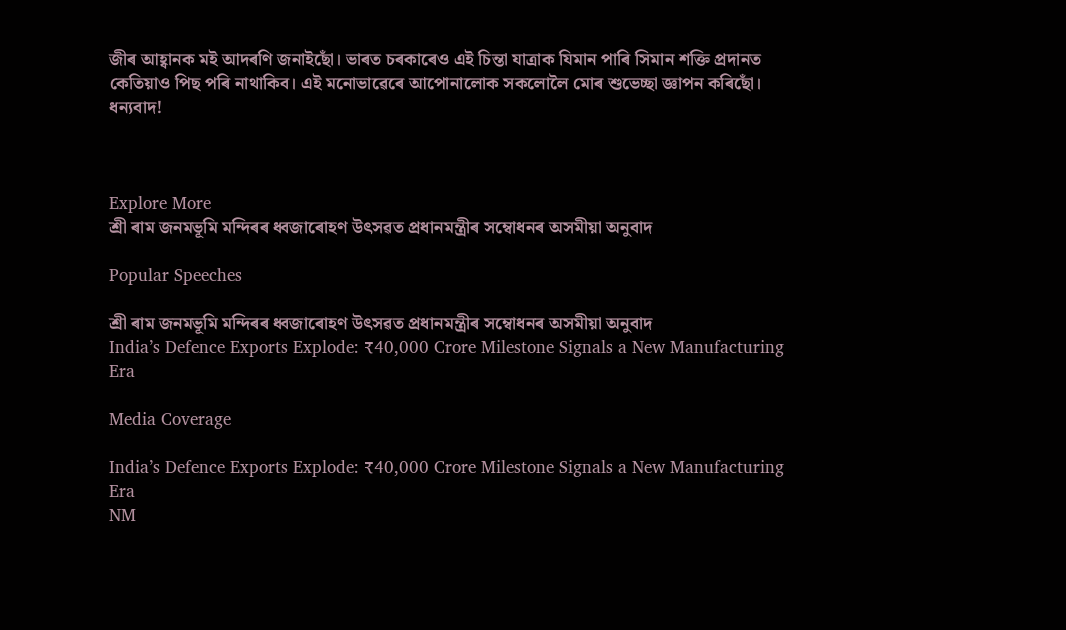জীৰ আহ্বানক মই আদৰণি জনাইছোঁ। ভাৰত চৰকাৰেও এই চিন্তা যাত্ৰাক যিমান পাৰি সিমান শক্তি প্ৰদানত কেতিয়াও পিছ পৰি নাথাকিব। এই মনোভাৱেৰে আপোনালোক সকলোলৈ মোৰ শুভেচ্ছা জ্ঞাপন কৰিছোঁ। ধন্যবাদ!



Explore More
শ্ৰী ৰাম জনমভূমি মন্দিৰৰ ধ্বজাৰোহণ উৎসৱত প্ৰধানমন্ত্ৰীৰ সম্বোধনৰ অসমীয়া অনুবাদ

Popular Speeches

শ্ৰী ৰাম জনমভূমি মন্দিৰৰ ধ্বজাৰোহণ উৎসৱত প্ৰধানমন্ত্ৰীৰ সম্বোধনৰ অসমীয়া অনুবাদ
India’s Defence Exports Explode: ₹40,000 Crore Milestone Signals a New Manufacturing Era

Media Coverage

India’s Defence Exports Explode: ₹40,000 Crore Milestone Signals a New Manufacturing Era
NM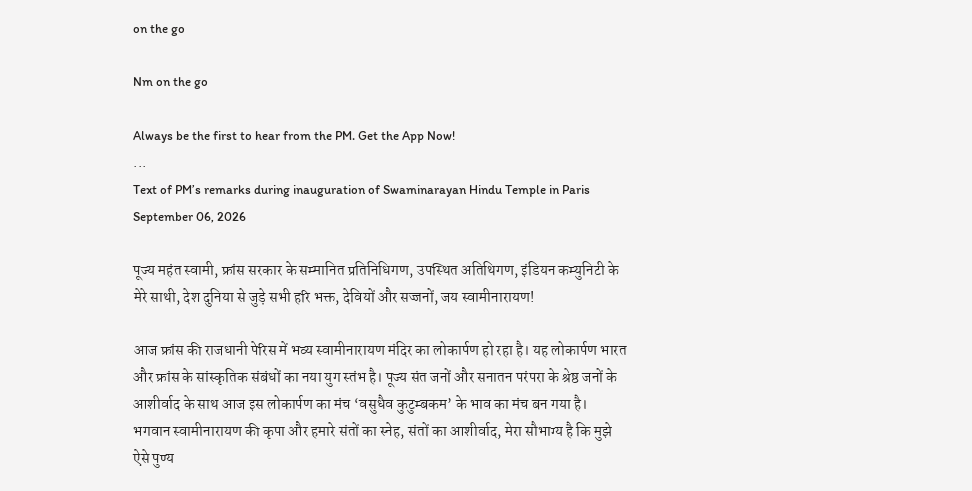on the go

Nm on the go

Always be the first to hear from the PM. Get the App Now!
...
Text of PM’s remarks during inauguration of Swaminarayan Hindu Temple in Paris
September 06, 2026

पूज्य महंत स्वामी, फ्रांस सरकार के सम्मानित प्रतिनिधिगण, उपस्थित अतिथिगण, इंडियन कम्युनिटी के मेरे साथी, देश दुनिया से जुड़े सभी हरि भक्त, देवियों और सज्जनों, जय स्वामीनारायण!

आज फ्रांस की राजधानी पेरिस में भव्य स्वामीनारायण मंदिर का लोकार्पण हो रहा है। यह लोकार्पण भारत और फ्रांस के सांस्कृतिक संबंधों का नया युग स्तंभ है। पूज्य संत जनों और सनातन परंपरा के श्रेष्ठ जनों के आशीर्वाद के साथ आज इस लोकार्पण का मंच ‘वसुधैव कुटुम्बकम’ के भाव का मंच बन गया है। भगवान स्वामीनारायण की कृपा और हमारे संतों का स्नेह, संतों का आशीर्वाद, मेरा सौभाग्य है कि मुझे ऐसे पुण्य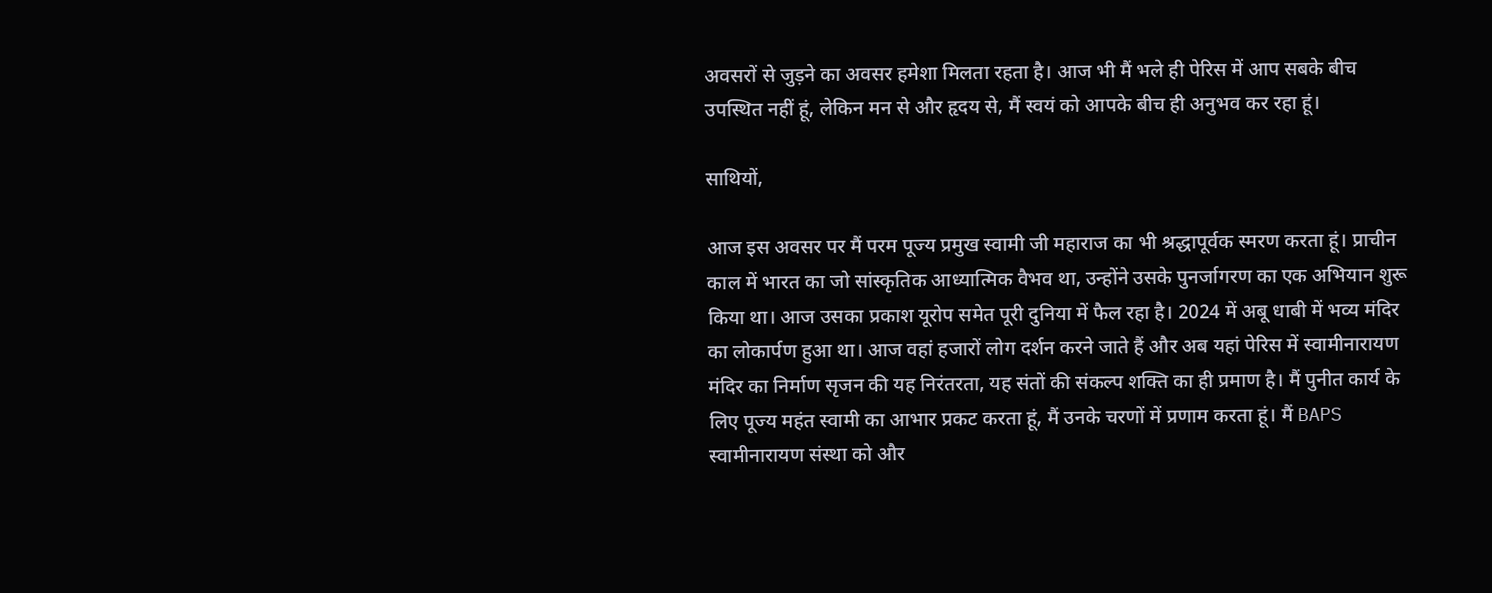अवसरों से जुड़ने का अवसर हमेशा मिलता रहता है। आज भी मैं भले ही पेरिस में आप सबके बीच उपस्थित नहीं हूं, लेकिन मन से और हृदय से, मैं स्वयं को आपके बीच ही अनुभव कर रहा हूं।

साथियों,

आज इस अवसर पर मैं परम पूज्य प्रमुख स्वामी जी महाराज का भी श्रद्धापूर्वक स्मरण करता हूं। प्राचीन काल में भारत का जो सांस्कृतिक आध्यात्मिक वैभव था, उन्होंने उसके पुनर्जागरण का एक अभियान शुरू किया था। आज उसका प्रकाश यूरोप समेत पूरी दुनिया में फैल रहा है। 2024 में अबू धाबी में भव्य मंदिर का लोकार्पण हुआ था। आज वहां हजारों लोग दर्शन करने जाते हैं और अब यहां पेरिस में स्वामीनारायण मंदिर का निर्माण सृजन की यह निरंतरता, यह संतों की संकल्प शक्ति का ही प्रमाण है। मैं पुनीत कार्य के लिए पूज्य महंत स्वामी का आभार प्रकट करता हूं, मैं उनके चरणों में प्रणाम करता हूं। मैं BAPS स्वामीनारायण संस्था को और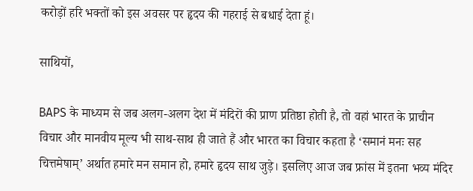करोड़ों हरि भक्तों को इस अवसर पर हृदय की गहराई से बधाई देता हूं।

साथियों,

BAPS के माध्यम से जब अलग-अलग देश में मंदिरों की प्राण प्रतिष्ठा होती है, तो वहां भारत के प्राचीन विचार और मानवीय मूल्य भी साथ-साथ ही जाते हैं और भारत का विचार कहता है ‘समानं मनः सह चित्तमेषाम्’ अर्थात हमारे मन समान हो, हमारे हृदय साथ जुड़े। इसलिए आज जब फ्रांस में इतना भव्य मंदिर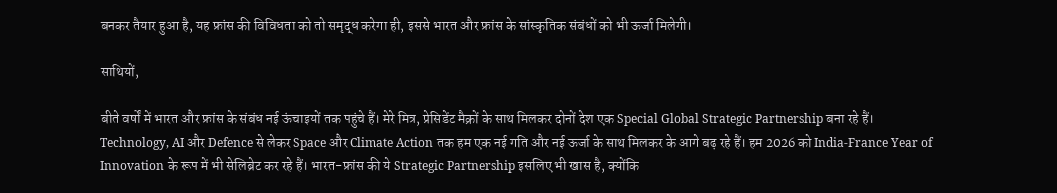बनकर तैयार हुआ है, यह फ्रांस की विविधता को तो समृद्ध करेगा ही, इससे भारत और फ्रांस के सांस्कृतिक संबंधों को भी ऊर्जा मिलेगी।

साथियों,

बीते वर्षों में भारत और फ्रांस के संबंध नई ऊंचाइयों तक पहुंचे हैं। मेरे मित्र, प्रेसिडेंट मैक्रों के साथ मिलकर दोनों देश एक Special Global Strategic Partnership बना रहे हैं। Technology, AI और Defence से लेकर Space और Climate Action तक हम एक नई गति और नई ऊर्जा के साथ मिलकर के आगे बढ़ रहे हैं। हम 2026 को India-France Year of Innovation के रूप में भी सेलिब्रेट कर रहे हैं। भारत-फ्रांस की ये Strategic Partnership इसलिए भी खास है, क्योंकि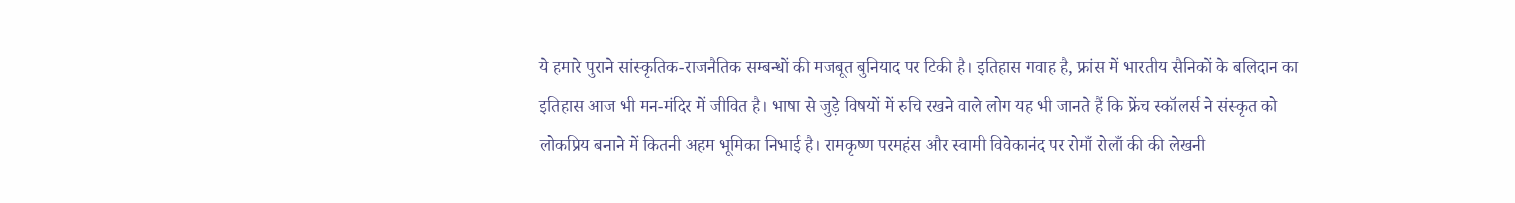ये हमारे पुराने सांस्कृतिक-राजनैतिक सम्बन्धों की मजबूत बुनियाद पर टिकी है। इतिहास गवाह है, फ्रांस में भारतीय सैनिकों के बलिदान का इतिहास आज भी मन-मंदिर में जीवित है। भाषा से जुड़े विषयों में रुचि रखने वाले लोग यह भी जानते हैं कि फ्रेंच स्कॉलर्स ने संस्कृत को लोकप्रिय बनाने में कितनी अहम भूमिका निभाई है। रामकृष्ण परमहंस और स्वामी विवेकानंद पर रोमाँ रोलाँ की की लेखनी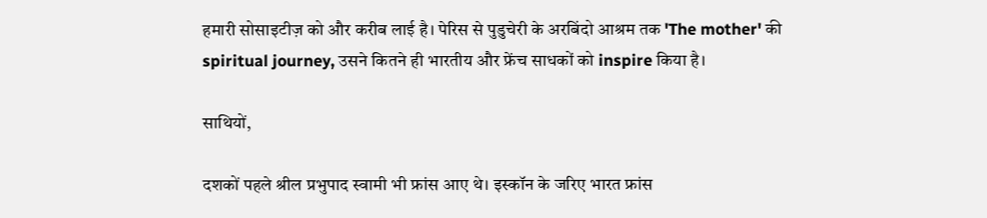हमारी सोसाइटीज़ को और करीब लाई है। पेरिस से पुडुचेरी के अरबिंदो आश्रम तक 'The mother' की spiritual journey, उसने कितने ही भारतीय और फ्रेंच साधकों को inspire किया है।

साथियों,

दशकों पहले श्रील प्रभुपाद स्वामी भी फ्रांस आए थे। इस्कॉन के जरिए भारत फ्रांस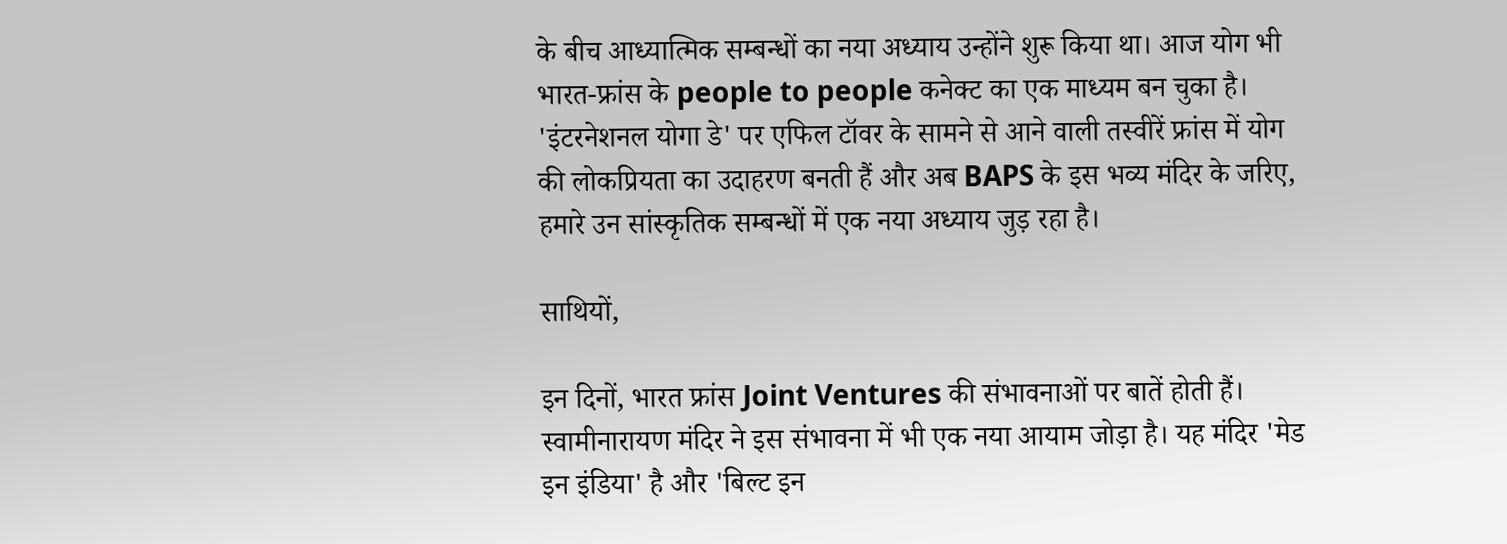के बीच आध्यात्मिक सम्बन्धों का नया अध्याय उन्होंने शुरू किया था। आज योग भी भारत-फ्रांस के people to people कनेक्ट का एक माध्यम बन चुका है। 'इंटरनेशनल योगा डे' पर एफिल टॉवर के सामने से आने वाली तस्वीरें फ्रांस में योग की लोकप्रियता का उदाहरण बनती हैं और अब BAPS के इस भव्य मंदिर के जरिए, हमारे उन सांस्कृतिक सम्बन्धों में एक नया अध्याय जुड़ रहा है।

साथियों,

इन दिनों, भारत फ्रांस Joint Ventures की संभावनाओं पर बातें होती हैं। स्वामीनारायण मंदिर ने इस संभावना में भी एक नया आयाम जोड़ा है। यह मंदिर 'मेड इन इंडिया' है और 'बिल्ट इन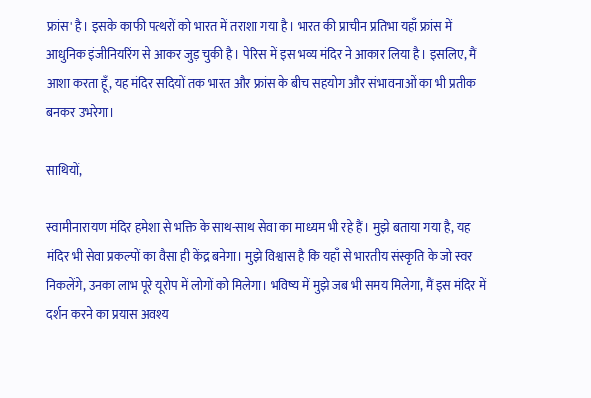फ्रांस' है। इसके काफी पत्थरों को भारत में तराशा गया है। भारत की प्राचीन प्रतिभा यहाँ फ्रांस में आधुनिक इंजीनियरिंग से आकर जुड़ चुकी है। पेरिस में इस भव्य मंदिर ने आकार लिया है। इसलिए, मैं आशा करता हूँ, यह मंदिर सदियों तक भारत और फ्रांस के बीच सहयोग और संभावनाओं का भी प्रतीक बनकर उभरेगा।

साथियों,

स्वामीनारायण मंदिर हमेशा से भक्ति के साथ-साथ सेवा का माध्यम भी रहे हैं। मुझे बताया गया है, यह मंदिर भी सेवा प्रकल्पों का वैसा ही केंद्र बनेगा। मुझे विश्वास है कि यहाँ से भारतीय संस्कृति के जो स्वर निकलेंगे, उनका लाभ पूरे यूरोप में लोगों को मिलेगा। भविष्य में मुझे जब भी समय मिलेगा, मैं इस मंदिर में दर्शन करने का प्रयास अवश्य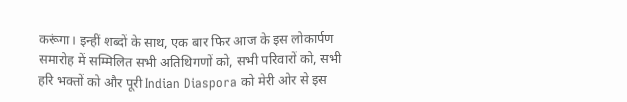करूंगा। इन्हीं शब्दों के साथ, एक बार फिर आज के इस लोकार्पण समारोह में सम्मिलित सभी अतिथिगणों को, सभी परिवारों को, सभी हरि भक्तों को और पूरी Indian Diaspora को मेरी ओर से इस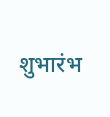शुभारंभ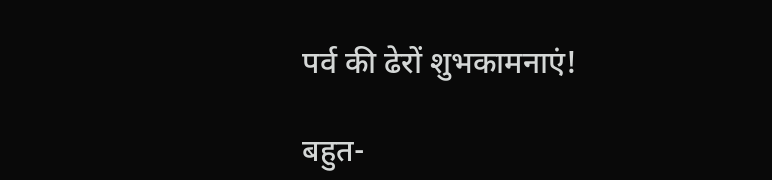पर्व की ढेरों शुभकामनाएं!

बहुत-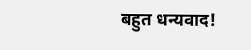बहुत धन्यवाद!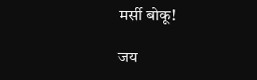मर्सी बोकू!

जय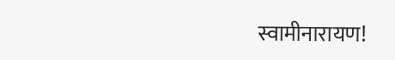स्वामीनारायण!